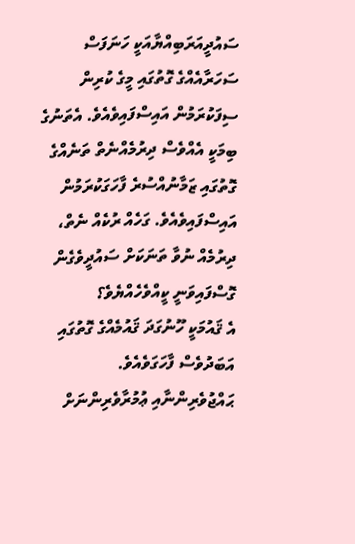ސައުދީއަރަބިއްޔާއަކީ ހަނަފަސް ސަހަރާއެއްގެ ގޮތުގައި މީގެ ކުރިން ސިފަކުރަމުން އައިސްފައިވެއެވެ. އެތަނުގެ ބިމަކީ އެއްވެސް ދިރުމެއްނެތް ތަނެއްގެ ގޮތުގައި ޒަމާނުއްސުރެ ފާހަގަކުރަމުން އައިސްފައިވެއެވެ. ގަހެއް ރުކެއް ނެތް، ދިރުމެއް ނުވާ ތަނަކަށް ސައުދީވެގެން ގޮސްފައިވަނީ ކީއްވެހެއްޔެވެ؟
އެ ޤައުމަކީ ހޫނުގަދަ ޤައުމެއްގެ ގޮތުގައި އަބަދުވެސް ފާހަގަވެއެވެ. ޙައްޖުވެރިންނާއި ޢުމުރާވެރިންނަށް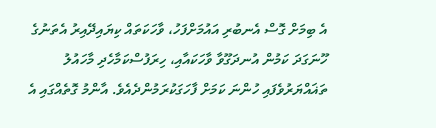އެ ބިމަށް ގޮސް އެނބުރި އައުމަށްފަހު، ވާހަކަތައް ކިޔައިދޭއިރު އެތަނުގެ ހޫނަގަދަ ކަމުން އުނދަގޫވާ ވާހަކައާއި، ހިރަފުސްކަމާހެދި މާހައުލު ތަޣައްޔަރުވެފައި ހުންނަ ކަމަށް ފާހަގަކުރަމުންދެއެވެ. އާންމު ގޮތެއްގައި އެ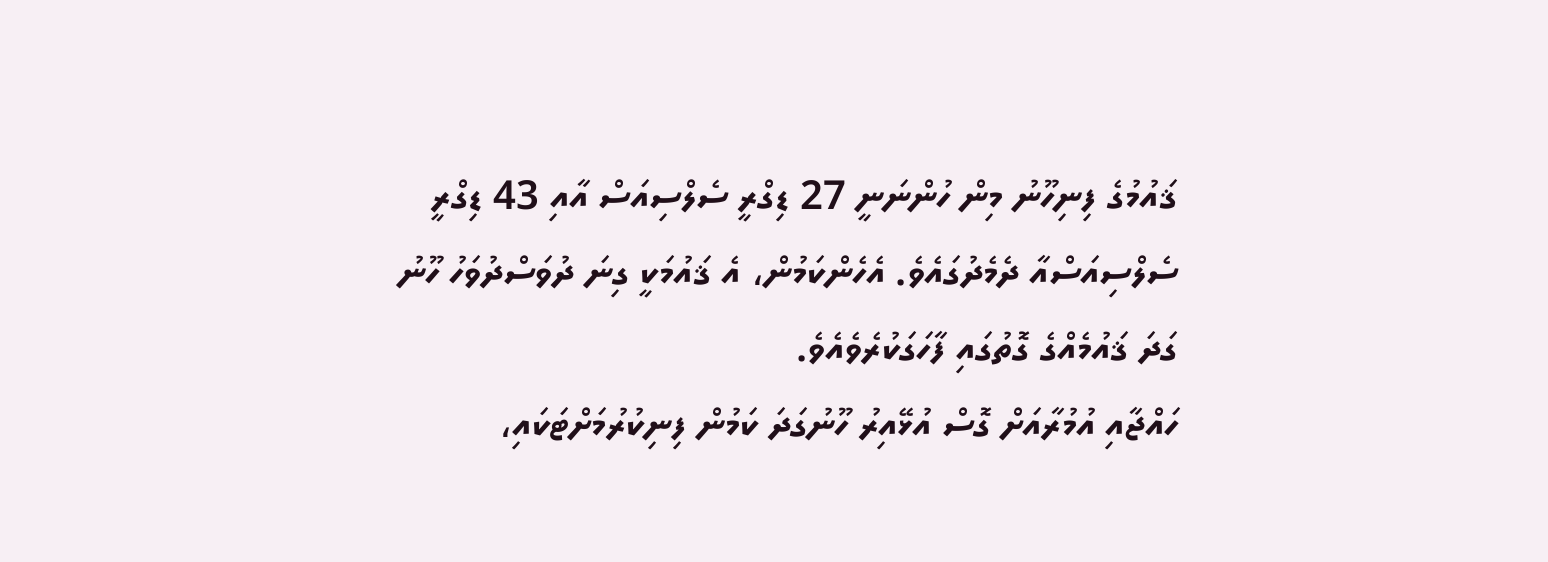ޤައުމުގެ ފިނިހޫނު މިން ހުންނަނީ 27 ޑިގްރީ ސެލްސިއަސް އާއި 43 ޑިގްރީ ސެލްސިއަސްއާ ދެމެދުގައެވެ. އެހެންކަމުން، އެ ޤައުމަކީ ގިނަ ދުވަސްދުވަހު ހޫނު ގަދަ ޤައުމެއްގެ ގޮތުގައި ފާހަގަކުރެވެއެވެ.
ހައްޖާއި އުމުރާއަށް ގޮސް އުޅޭއިރު ހޫނުގަދަ ކަމުން ފިނިކުރުމަށްޓަކައި،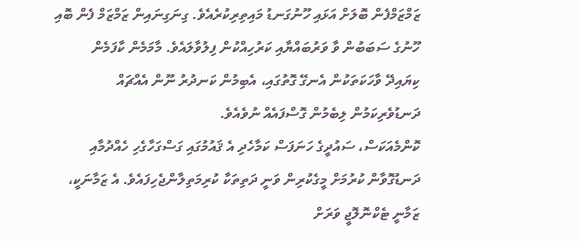ޒަމްޒަމްފެން ބޮލަށް އަޅައި ހޫނުގަނޑު މައިތިރިކުރެއެވެ. ގިނަގިނައިން ޒަމްޒަމް ފެން ބޮއި ހޫނުގެ ސަބަބުން ވާ ވަރުބައްޔާއި ކަރުހިއްކުން ފިލުވާލައެވެ. މާމަމެން ކާފަމެން ކިޔައިދޭ ވާހަކަތަކުން އެނގޭ ގޮތުގައި، އެބިމުން ކަނދުރު ނޫން އެއްޗައް ދަނޑުވެރިކަމުން ލިބެމުން ގޮސްފައެއް ނުވެއެވެ.
ކޮންމެއަކަސް، ސައުދީގެ ހަނަފަސް ކަމާހެދި އެ ޤައުމުގައި ގަސްގަހާގެހި ހެއްދުމާއި ދަނޑުގޮވާން ކުރުމަށް މީގެކުރިން ވަނީ ދަތިތަކާ ކުރިމަތިލާންޖެހިފައެވެ. އެ ޒަމާނަކީ، ޒަމާނީ ޓެކްނޮލޮޖީ ވަރަށް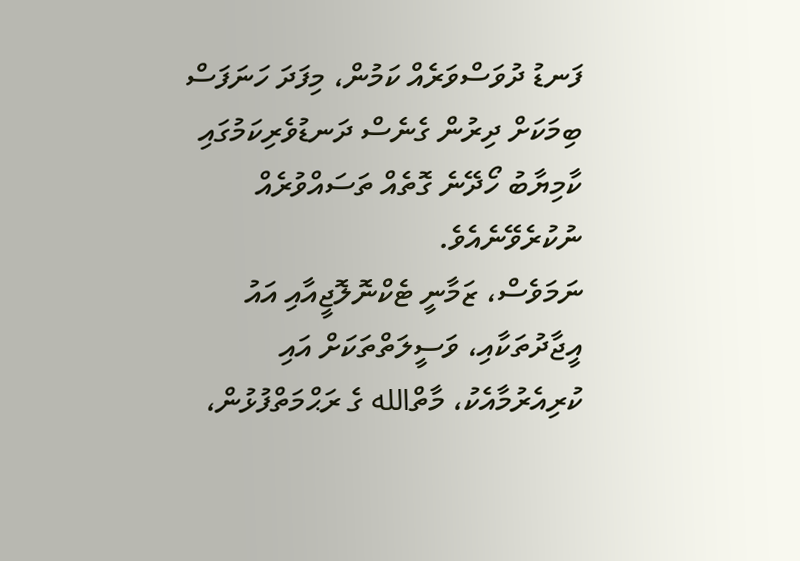ފަނޑު ދުވަސްވަރެއް ކަމުން، މިފަދަ ހަނަފަސް ބިމަކަށް ދިރުން ގެނެސް ދަނޑުވެރިކަމުގައި ކާމިޔާބު ހޯދޭނެ ގޮތެއް ތަސައްވުރެއް ނުކުރެވޭނެއެވެ.
ނަމަވެސް، ޒަމާނީ ޓެކްނޮލޮޖީއާއި އައު އީޖާދުތަކާއި، ވަސީލަތްތަކަށް އައި ކުރިއެރުމާއެކު، މާތްالله ގެ ރަޙްމަތްފުޅުން،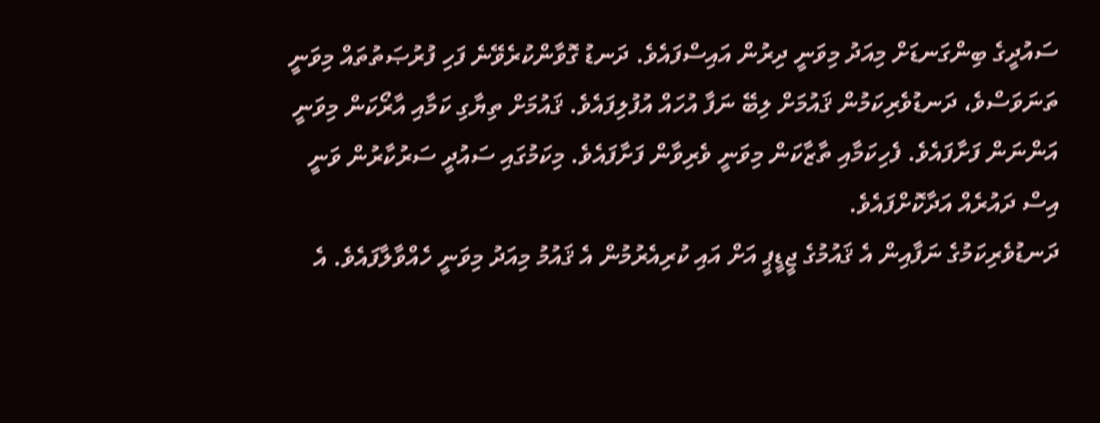ސައުދީގެ ބިންގަނޑަށް މިއަދު މިވަނީ ދިރުން އައިސްފައެވެ. ދަނޑު ގޮވާންކުރެވޭނެ ފަހި ފުރުޞަތުތައް މިވަނީ ތަނަވަސްވެ، ދަނޑުވެރިކަމުން ޤައުމަށް ލިބޭ ނަފާ އުހައް އުފުލިފައެވެ. ޤައުމަށް ތިޔާގި ކަމާއި އާރޯކަން މިވަނީ އަންނަން ފަށާފައެވެ. ފެހިކަމާއި ތާޒާކަން މިވަނީ ވެރިވާން ފަށާފައެވެ. މިކަމުގައި ސައުދީ ސަރުކާރުން ވަނީ އިސް ދައުރެއް އަދާކޮށްފައެވެ.
ދަނޑުވެރިކަމުގެ ނަފާއިން އެ ޤައުމުގެ ޖީޑީޕީ އަށް އައި ކުރިއެރުމުން އެ ޤައުމު މިއަދު މިވަނީ ހެއްވާލާފައެވެ. އެ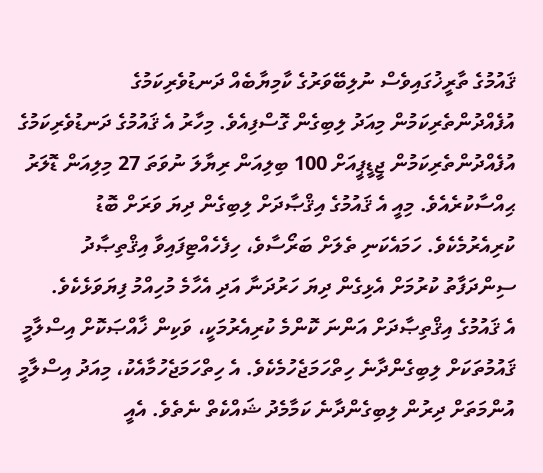ޤައުމުގެ ތާރީޚުގައިވެސް ނުލިބޭވަރުގެ ކާމިޔާބެއް ދަނޑުވެރިކަމުގެ އުފެއްދުންތެރިކަމުން މިއަދު ލިބިގެން ގޮސްފިއެވެ. މިހާރު އެ ޤައުމުގެ ދަނޑުވެރިކަމުގެ އުފެއްދުންތެރިކަމުން ޖީޑީޕީއަށް 100 ބިލިއަން ރިޔާލަ ނުވަތަ 27 މިލިއަން ޑޮލަރު ޙިއްސާކުރެއެވެ. މިއީ އެ ޤައުމުގެ އިޤްޞާދަށް ލިބިގެން ދިޔަ ވަރަށް ބޮޑު ކުރިއެރުމެކެވެ. ހަމައެކަނި ތެލަށް ބަރޯސާވެ، ހިފެހެއްޓިފައިވާ އިޤްތިޞާދު ސިންދަފާތު ކުރުމަށް އެޅިގެން ދިޔަ ހަރުދަނާ އަދި އެހާމެ މުހިއްމު ފިޔަވަޅެކެވެ.
އެ ޤައުމުގެ އިޤްތިޞާދަށް އަންނަ ކޮންމެ ކުރިއެރުމަކީ، ވަކިން ޚާއްޞަކޮށް އިސްލާމީ ޤައުމުތަކަށް ލިބިގެންދާނެ ހިތްހަމަޖެހުމެކެވެ. އެ ހިތްހަމަޖެހުމާއެކު، މިއަދު އިސްލާމީ އުންމަތަށް ދިރުން ލިބިގެންދާނެ ކަމާމެދު ޝައްކެތް ނެތެވެ. އެއީ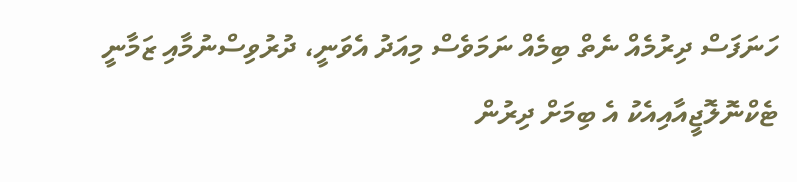ހަނަފަސް ދިރުމެއް ނެތް ބިމެއް ނަމަވެސް މިއަދު އެވަނީ، ދުރުވިސްނުމާއި ޒަމާނީ ޓެކްނޮލޮޖީއާއިއެކު އެ ބިމަށް ދިރުން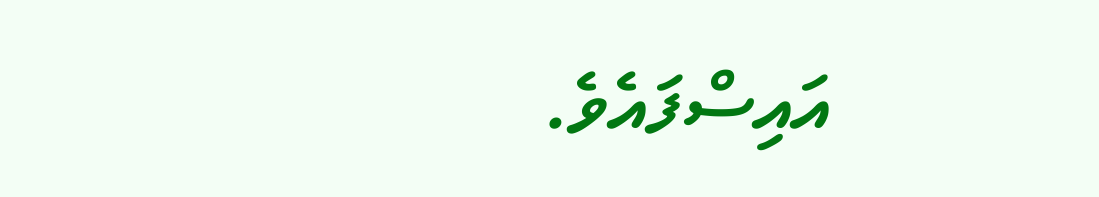އައިސްފައެވެ.